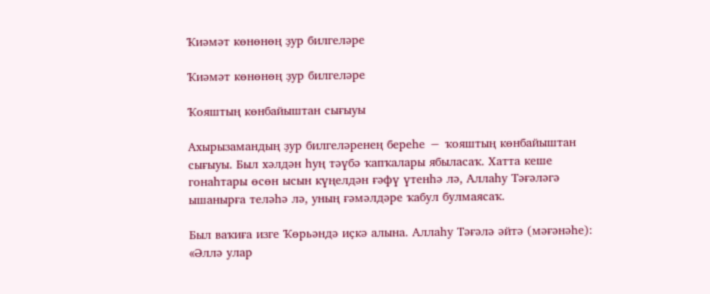Ҡиәмәт көнөнөң ҙур билгеләре

Ҡиәмәт көнөнөң ҙур билгеләре

Ҡояштың көнбайыштан сығыуы

Ахырызамандың ҙур билгеләренең береһе − ҡояштың көнбайыштан сығыуы. Был хәлдән һуң тәүбә ҡапҡалары ябыласаҡ. Хатта кеше гонаһтары өсөн ысын күңелдән ғәфү үтенһә лә, Аллаһу Тәғәләгә ышанырға теләһә лә, уның ғәмәлдәре ҡабул булмаясаҡ.

Был ваҡиға изге Ҡөрьәндә иҫкә алына. Аллаһу Тәғәлә әйтә (мәғәнәһе): «Әллә улар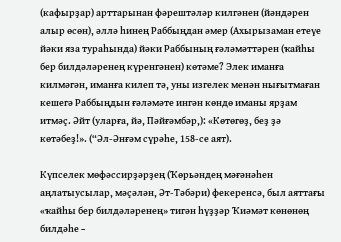(кафырҙар) арттарынан фәрештәләр килгәнен (йәндәрен алыр өсөн), әллә һинең Раббыңдан әмер (Ахырызаман етеүе йәки яза тураһында) йәки Раббының ғәләмәттәрен (ҡайһы бер билдәләренең күренгәнен) көтәме? Элек иманға килмәгән, иманға килеп тә, уны изгелек менән нығытмаған кешегә Раббыңдын ғәләмәте ингән көндө иманы ярҙам итмәҫ. Әйт (уларға, йә, Пәйғәмбәр,): «Көтөгөҙ, беҙ ҙә көтәбеҙ!». (“Әл-Әнғәм сүрәһе, 158-се аят).

Күпселек мөфәссирҙәрҙең (Ҡөрьәндең мәғәнәһен аңлатыусылар, мәҫәлән, Әт-Тәбәри) фекеренсә, был аяттағы «ҡайһы бер билдәләренең» тигән һүҙҙәр Ҡиәмәт көнөнөң билдәһе −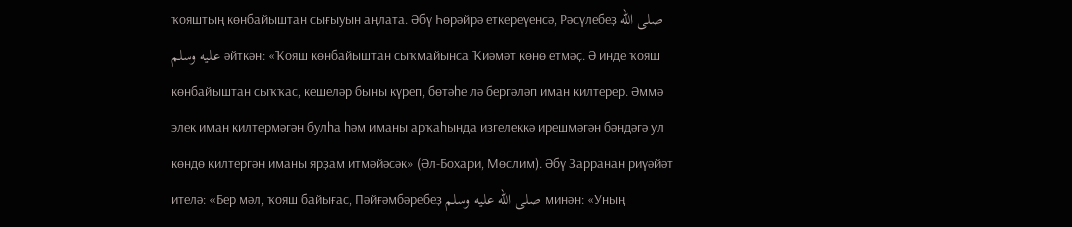ҡояштың көнбайыштан сығыуын аңлата. Әбү Һөрәйрә еткереүенсә, Рәсүлебеҙ صلى الله عليه وسلم әйткән: «Ҡояш көнбайыштан сыҡмайынса Ҡиәмәт көнө етмәҫ. Ә инде ҡояш көнбайыштан сыҡҡас, кешеләр быны күреп, бөтәһе лә бергәләп иман килтерер. Әммә элек иман килтермәгән булһа һәм иманы арҡаһында изгелеккә ирешмәгән бәндәгә ул көндө килтергән иманы ярҙам итмәйәсәк» (Әл-Бохари, Мөслим). Әбү Зарранан риүәйәт ителә: «Бер мәл, ҡояш байығас, Пәйғәмбәребеҙ صلى الله عليه وسلم минән: «Уның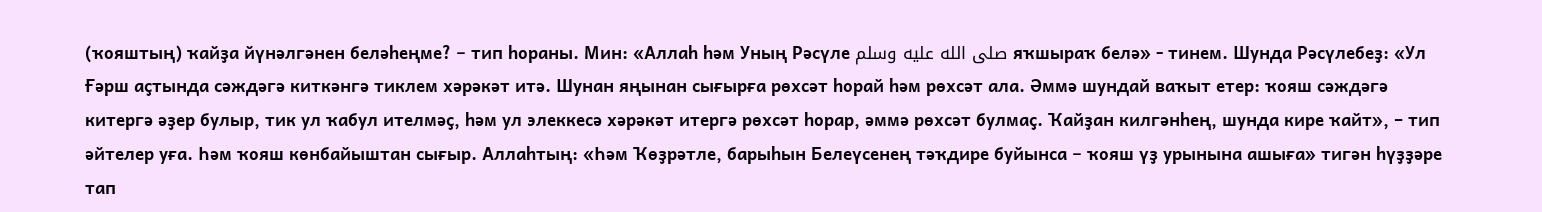(ҡояштың) ҡайҙа йүнәлгәнен беләһеңме? − тип һораны. Мин: «Аллаһ һәм Уның Рәсүле صلى الله عليه وسلم яҡшыраҡ белә» - тинем. Шунда Рәсүлебеҙ: «Ул Ғәрш аҫтында сәждәгә киткәнгә тиклем хәрәкәт итә. Шунан яңынан сығырға рөхсәт һорай һәм рөхсәт ала. Әммә шундай ваҡыт етер: ҡояш сәждәгә китергә әҙер булыр, тик ул ҡабул ителмәҫ, һәм ул элеккесә хәрәкәт итергә рөхсәт һорар, әммә рөхсәт булмаҫ. Ҡайҙан килгәнһең, шунда кире ҡайт», – тип әйтелер уға. Һәм ҡояш көнбайыштан сығыр. Аллаһтың: «Һәм Ҡөҙрәтле, барыһын Белеүсенең тәҡдире буйынса − ҡояш үҙ урынына ашыға» тигән һүҙҙәре тап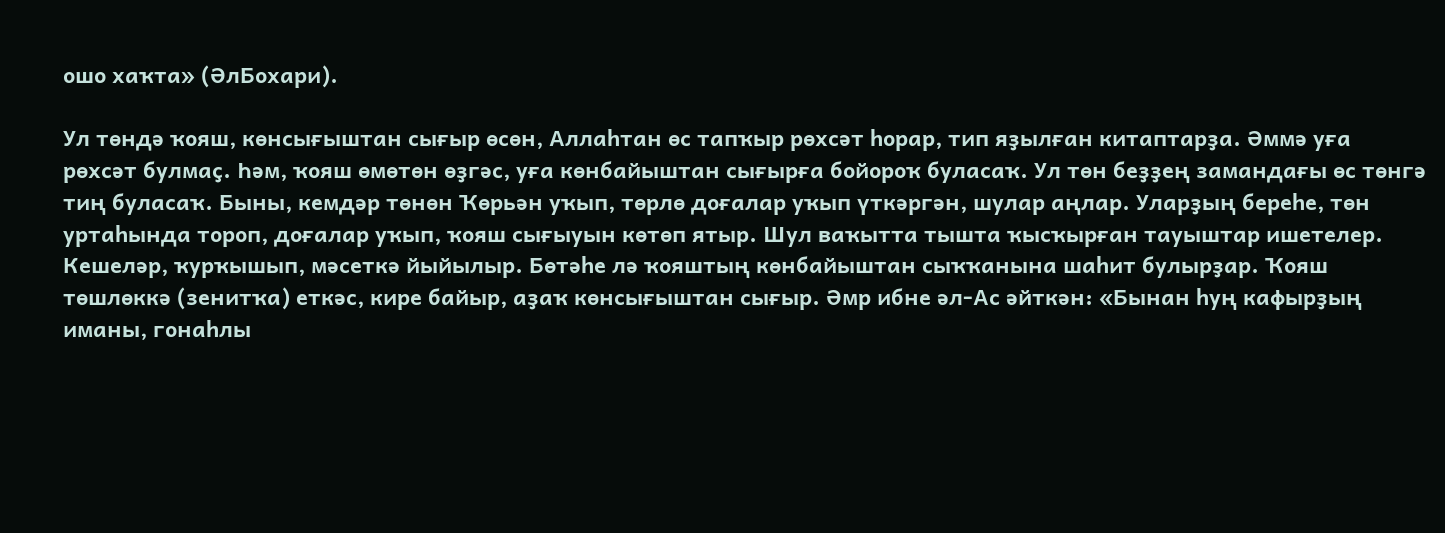ошо хаҡта» (ӘлБохари).

Ул төндә ҡояш, көнсығыштан сығыр өсөн, Аллаһтан өс тапҡыр рөхсәт һорар, тип яҙылған китаптарҙа. Әммә уға рөхсәт булмаҫ. Һәм, ҡояш өмөтөн өҙгәс, уға көнбайыштан сығырға бойороҡ буласаҡ. Ул төн беҙҙең замандағы өс төнгә тиң буласаҡ. Быны, кемдәр төнөн Ҡөрьән уҡып, төрлө доғалар уҡып үткәргән, шулар аңлар. Уларҙың береһе, төн уртаһында тороп, доғалар уҡып, ҡояш сығыуын көтөп ятыр. Шул ваҡытта тышта ҡысҡырған тауыштар ишетелер. Кешеләр, ҡурҡышып, мәсеткә йыйылыр. Бөтәһе лә ҡояштың көнбайыштан сыҡҡанына шаһит булырҙар. Ҡояш төшлөккә (зенитҡа) еткәс, кире байыр, аҙаҡ көнсығыштан сығыр. Әмр ибне әл-Ас әйткән: «Бынан һуң кафырҙың иманы, гонаһлы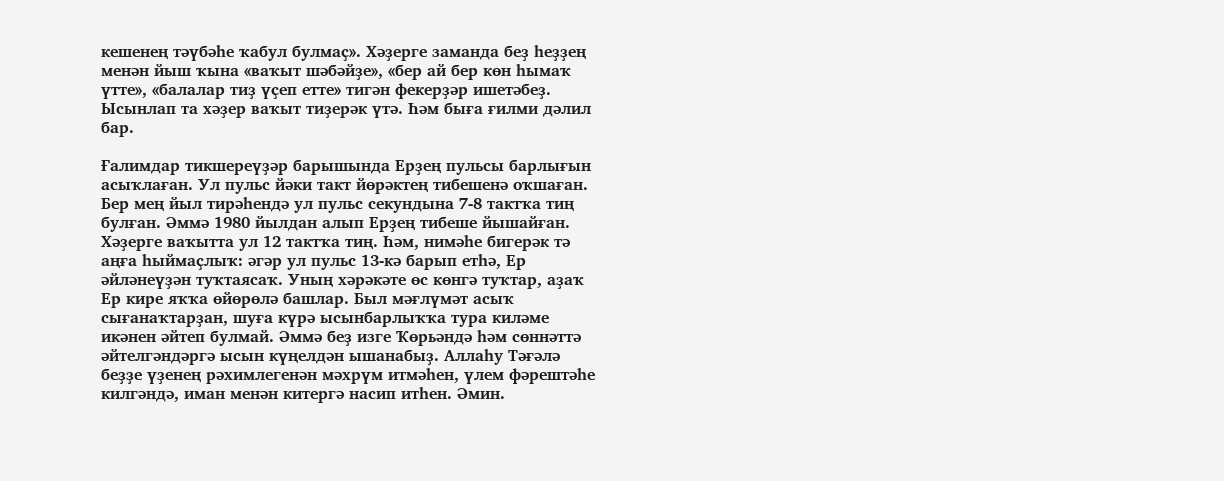кешенең тәүбәһе ҡабул булмаҫ». Хәҙерге заманда беҙ һеҙҙең менән йыш ҡына «ваҡыт шәбәйҙе», «бер ай бер көн һымаҡ үтте», «балалар тиҙ үҫеп етте» тигән фекерҙәр ишетәбеҙ. Ысынлап та хәҙер ваҡыт тиҙерәк үтә. Һәм быға ғилми дәлил бар.

Ғалимдар тикшереүҙәр барышында Ерҙең пульсы барлығын асыҡлаған. Ул пульс йәки такт йөрәктең тибешенә оҡшаған. Бер мең йыл тирәһендә ул пульс секундына 7-8 тактҡа тиң булған. Әммә 1980 йылдан алып Ерҙең тибеше йышайған. Хәҙерге ваҡытта ул 12 тактҡа тиң. Һәм, нимәһе бигерәк тә аңға һыймаҫлыҡ: әгәр ул пульс 13-кә барып етһә, Ер әйләнеүҙән туҡтаясаҡ. Уның хәрәкәте өс көнгә туҡтар, аҙаҡ Ер кире яҡҡа өйөрөлә башлар. Был мәғлүмәт асыҡ сығанаҡтарҙан, шуға күрә ысынбарлыҡҡа тура киләме икәнен әйтеп булмай. Әммә беҙ изге Ҡөрьәндә һәм сөннәттә әйтелгәндәргә ысын күңелдән ышанабыҙ. Аллаһу Тәғәлә беҙҙе үҙенең рәхимлегенән мәхрүм итмәһен, үлем фәрештәһе килгәндә, иман менән китергә насип итһен. Әмин.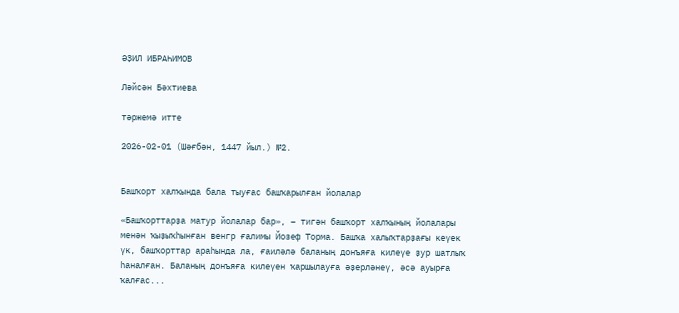ӘҘИЛ ИБРАҺИМОВ

Ләйсән Бәхтиева

тәржемә итте

2026-02-01 (Шәғбән, 1447 йыл.) №2.


Башҡорт халҡында бала тыуғас башҡарылған йолалар

«Башҡорттарҙа матур йолалар бар», – тигән башҡорт халҡының йолалары менән ҡыҙыҡһынған венгр ғалимы Йозеф Торма. Башҡа халыҡтарҙағы кеүек үк, башҡорттар араһында ла, ғаиләлә баланың донъяға килеүе ҙур шатлыҡ һаналған. Баланың донъяға килеүен ҡаршылауға әҙерләнеү, әсә ауырға ҡалғас...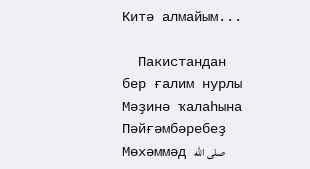Китә алмайым...

  Пакистандан бер ғалим нурлы Мәҙинә ҡалаһына Пәйғәмбәребеҙ Мөхәммәд صلى الله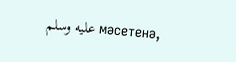عليه وسلم мәсетенә,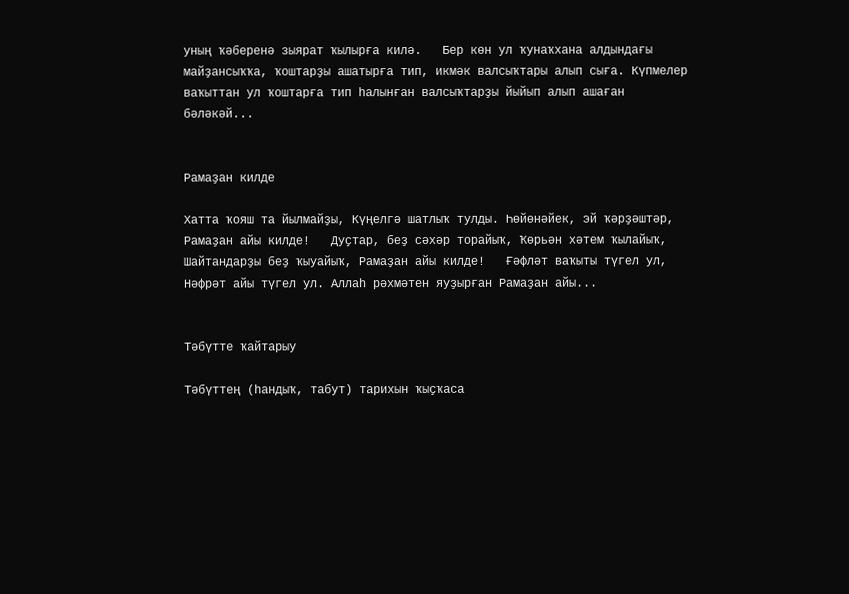уның ҡәберенә зыярат ҡылырға килә.   Бер көн ул ҡунаҡхана алдындағы майҙансыҡҡа, ҡоштарҙы ашатырға тип, икмәк валсыҡтары алып сыға. Күпмелер ваҡыттан ул ҡоштарға тип һалынған валсыҡтарҙы йыйып алып ашаған бәләкәй...


Рамаҙан килде

Хатта ҡояш та йылмайҙы, Күңелгә шатлыҡ тулды. Һөйөнәйек, эй ҡәрҙәштәр, Рамаҙан айы килде!   Дуҫтар, беҙ сәхәр торайыҡ, Ҡөрьән хәтем ҡылайыҡ, Шайтандарҙы беҙ ҡыуайыҡ, Рамаҙан айы килде!   Ғәфләт ваҡыты түгел ул, Нәфрәт айы түгел ул. Аллаһ рәхмәтен яуҙырған Рамаҙан айы...


Тәбүтте ҡайтарыу

Тәбүттең (һандыҡ, табут) тарихын ҡыҫҡаса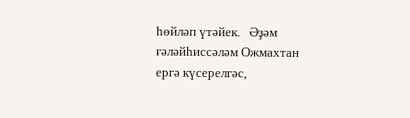һөйләп үтәйек.   Әҙәм ғәләйһиссәләм Ожмахтан ергә күсерелгәс,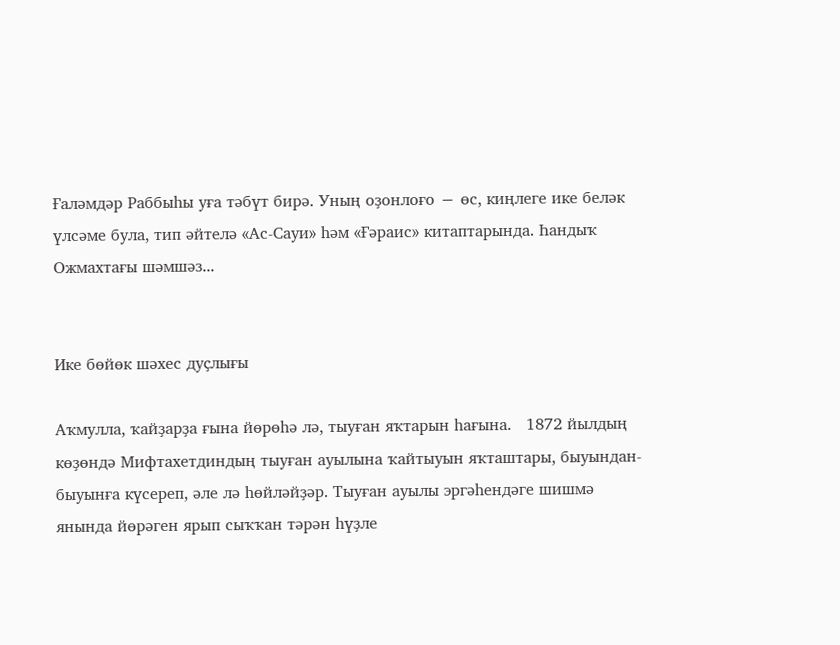Ғаләмдәр Раббыһы уға тәбүт бирә. Уның оҙонлоғо − өс, киңлеге ике беләк үлсәме була, тип әйтелә «Ас-Сауи» һәм «Ғәраис» китаптарында. Һандыҡ Ожмахтағы шәмшәз...


Ике бөйөк шәхес дуҫлығы

Аҡмулла, ҡайҙарҙа ғына йөрөһә лә, тыуған яҡтарын һағына.   1872 йылдың көҙөндә Мифтахетдиндың тыуған ауылына ҡайтыуын яҡташтары, быуындан-быуынға күсереп, әле лә һөйләйҙәр. Тыуған ауылы эргәһендәге шишмә янында йөрәген ярып сыҡҡан тәрән һүҙле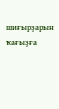шиғырҙарын ҡағыҙға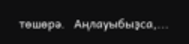төшөрә.   Аңлауыбыҙса,...